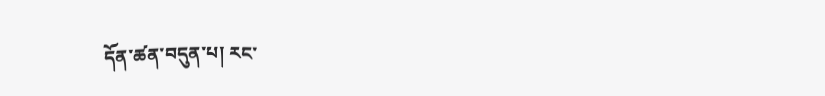དོན་ཚན་བདུན་པ། རང་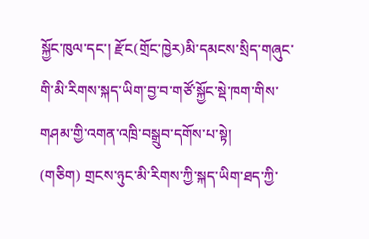སྐྱོང་ཁུལ་དང་། རྫོང(གྲོང་ཁྱེར)མི་དམངས་སྲིད་གཞུང་གི་མི་རིགས་སྐད་ཡིག་བྱ་བ་གཙོ་སྐྱོང་སྡེ་ཁག་གིས་གཤམ་གྱི་འགན་འཁྲི་བསྒྲུབ་དགོས་པ་སྟེ།
(གཅིག) གྲངས་ཉུང་མི་རིགས་ཀྱི་སྐད་ཡིག་ཐད་ཀྱི་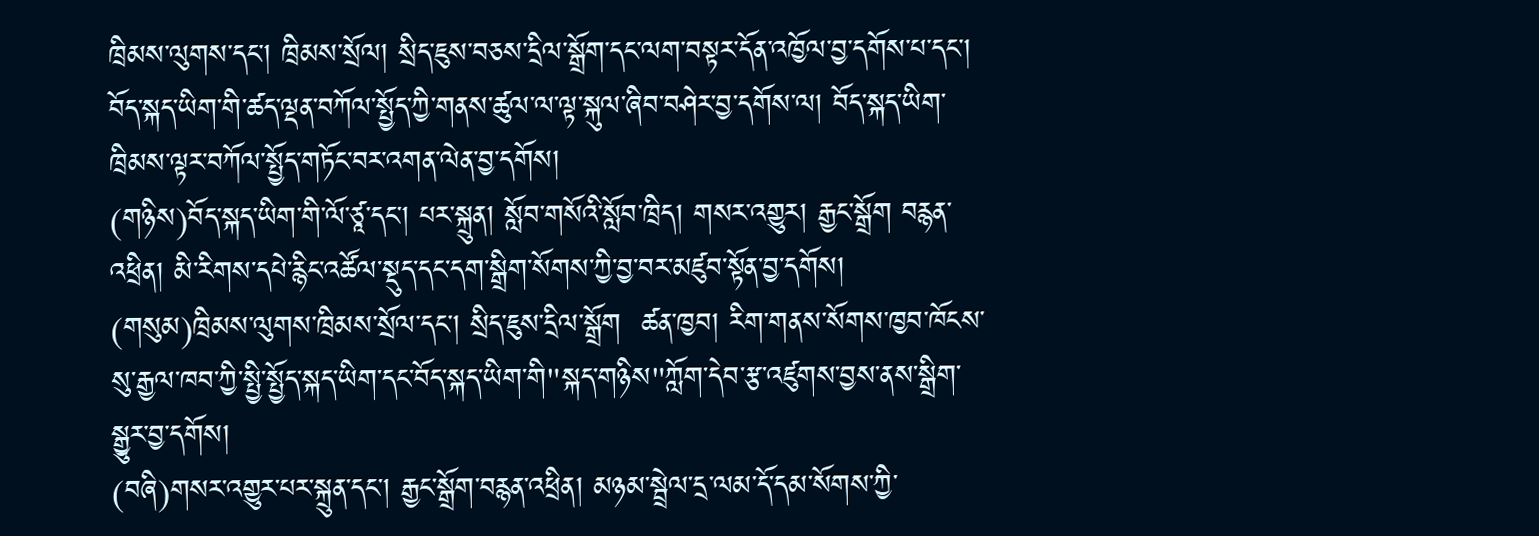ཁྲིམས་ལུགས་དང་། ཁྲིམས་སྲོལ། སྲིད་ཇུས་བཅས་དྲིལ་སྒྲོག་དང་ལག་བསྟར་དོན་འཁྱོལ་བྱ་དགོས་པ་དང་། བོད་སྐད་ཡིག་གི་ཚད་ལྡན་བཀོལ་སྤྱོད་ཀྱི་གནས་ཚུལ་ལ་ལྟ་སྐུལ་ཞིབ་བཤེར་བྱ་དགོས་ལ། བོད་སྐད་ཡིག་ཁྲིམས་ལྟར་བཀོལ་སྤྱོད་གཏོང་བར་འགན་ལེན་བྱ་དགོས།
(གཉིས)བོད་སྐད་ཡིག་གི་ལོ་ཙཱ་དང་། པར་སྐྲུན། སློབ་གསོའི་སློབ་ཁྲིད། གསར་འགྱུར། རྒྱང་སྒྲོག བརྙན་འཕྲིན། མི་རིགས་དཔེ་རྙིང་འཚོལ་སྡུད་དང་དག་སྒྲིག་སོགས་ཀྱི་བྱ་བར་མཛུབ་སྟོན་བྱ་དགོས།
(གསུམ)ཁྲིམས་ལུགས་ཁྲིམས་སྲོལ་དང་། སྲིད་ཇུས་དྲིལ་སྒྲོག  ཚན་ཁྱབ། རིག་གནས་སོགས་ཁྱབ་ཁོངས་སུ་རྒྱལ་ཁབ་ཀྱི་སྤྱི་སྤྱོད་སྐད་ཡིག་དང་བོད་སྐད་ཡིག་གི"སྐད་གཉིས"ཀློག་དེབ་རྩ་འཛུགས་བྱས་ནས་སྒྲིག་སྒྱུར་བྱ་དགོས།
(བཞི)གསར་འགྱུར་པར་སྐྲུན་དང་། རྒྱང་སྒྲོག་བརྙན་འཕྲིན། མཉམ་སྦྲེལ་དྲ་ལམ་དོ་དམ་སོགས་ཀྱི་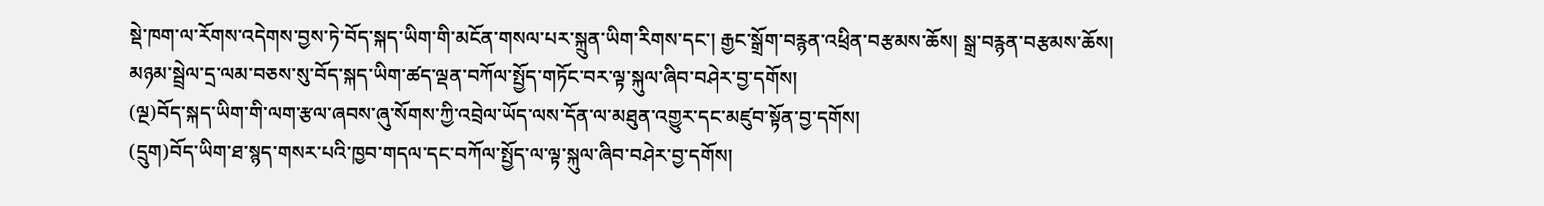སྡེ་ཁག་ལ་རོགས་འདེགས་བྱས་ཏེ་བོད་སྐད་ཡིག་གི་མངོན་གསལ་པར་སྐྲུན་ཡིག་རིགས་དང་། རྒྱང་སྒྲོག་བརྙན་འཕྲིན་བརྩམས་ཆོས། སྒྲ་བརྙན་བརྩམས་ཆོས། མཉམ་སྦྲེལ་དྲ་ལམ་བཅས་སུ་བོད་སྐད་ཡིག་ཚད་ལྡན་བཀོལ་སྤྱོད་གཏོང་བར་ལྟ་སྐུལ་ཞིབ་བཤེར་བྱ་དགོས།
(ལྔ)བོད་སྐད་ཡིག་གི་ལག་རྩལ་ཞབས་ཞུ་སོགས་ཀྱི་འབྲེལ་ཡོད་ལས་དོན་ལ་མཐུན་འགྱུར་དང་མཛུབ་སྟོན་བྱ་དགོས།
(དྲུག)བོད་ཡིག་ཐ་སྙད་གསར་པའི་ཁྱབ་གདལ་དང་བཀོལ་སྤྱོད་ལ་ལྟ་སྐུལ་ཞིབ་བཤེར་བྱ་དགོས།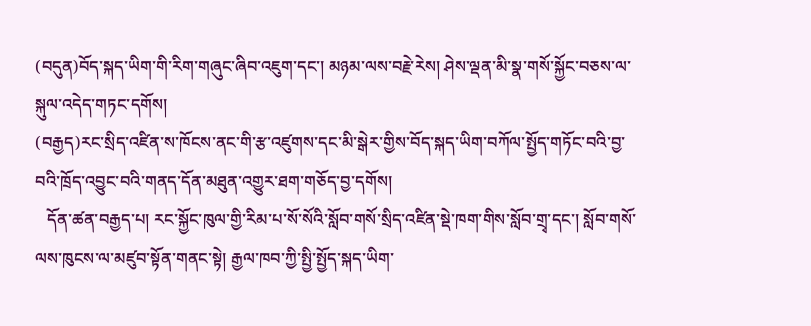(བདུན)བོད་སྐད་ཡིག་གི་རིག་གཞུང་ཞིབ་འཇུག་དང་། མཉམ་ལས་བརྗེ་རེས། ཤེས་ལྡན་མི་སྣ་གསོ་སྐྱོང་བཅས་ལ་སྐུལ་འདེད་གཏང་དགོས།
(བརྒྱད)རང་སྲིད་འཛིན་ས་ཁོངས་ནང་གི་རྩ་འཛུགས་དང་མི་སྒེར་གྱིས་བོད་སྐད་ཡིག་བཀོལ་སྤྱོད་གཏོང་བའི་བྱ་བའི་ཁྲོད་འབྱུང་བའི་གནད་དོན་མཐུན་འགྱུར་ཐག་གཅོད་བྱ་དགོས།
   དོན་ཚན་བརྒྱད་པ། རང་སྐྱོང་ཁུལ་གྱི་རིམ་པ་སོ་སོའི་སློབ་གསོ་སྲིད་འཛིན་སྡེ་ཁག་གིས་སློབ་གྲྭ་དང་། སློབ་གསོ་ལས་ཁུངས་ལ་མཛུབ་སྟོན་གནང་སྟེ། རྒྱལ་ཁབ་ཀྱི་སྤྱི་སྤྱོད་སྐད་ཡིག་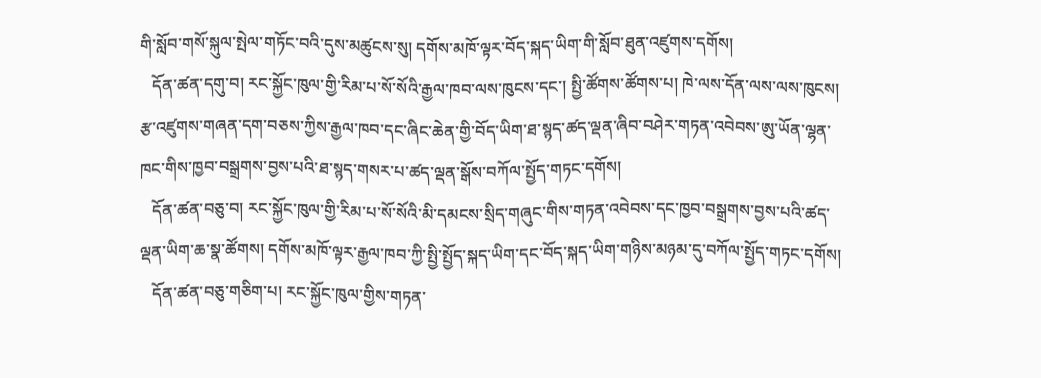གི་སློབ་གསོ་སྐུལ་སྤེལ་གཏོང་བའི་དུས་མཚུངས་སུ། དགོས་མཁོ་ལྟར་བོད་སྐད་ཡིག་གི་སློབ་ཐུན་འཛུགས་དགོས།
   དོན་ཚན་དགུ་བ། རང་སྐྱོང་ཁུལ་གྱི་རིམ་པ་སོ་སོའི་རྒྱལ་ཁབ་ལས་ཁུངས་དང་། སྤྱི་ཚོགས་ཚོགས་པ། ཁེ་ལས་དོན་ལས་ལས་ཁུངས། རྩ་འཛུགས་གཞན་དག་བཅས་ཀྱིས་རྒྱལ་ཁབ་དང་ཞིང་ཆེན་གྱི་བོད་ཡིག་ཐ་སྙད་ཚད་ལྡན་ཞིབ་བཤེར་གཏན་འབེབས་ཨུ་ཡོན་ལྷན་ཁང་གིས་ཁྱབ་བསྒྲགས་བྱས་པའི་ཐ་སྙད་གསར་པ་ཚད་ལྡན་སྒོས་བཀོལ་སྤྱོད་གཏང་དགོས།
   དོན་ཚན་བཅུ་བ། རང་སྐྱོང་ཁུལ་གྱི་རིམ་པ་སོ་སོའི་མི་དམངས་སྲིད་གཞུང་གིས་གཏན་འབེབས་དང་ཁྱབ་བསྒྲགས་བྱས་པའི་ཚད་ལྡན་ཡིག་ཆ་སྣ་ཚོགས། དགོས་མཁོ་ལྟར་རྒྱལ་ཁབ་ཀྱི་སྤྱི་སྤྱོད་སྐད་ཡིག་དང་བོད་སྐད་ཡིག་གཉིས་མཉམ་དུ་བཀོལ་སྤྱོད་གཏང་དགོས།
   དོན་ཚན་བཅུ་གཅིག་པ། རང་སྐྱོང་ཁུལ་གྱིས་གཏན་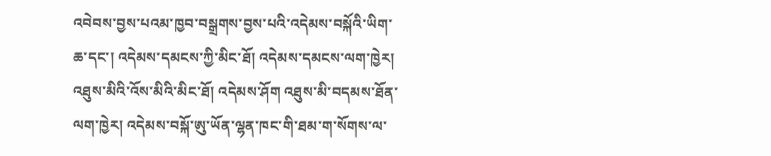འབེབས་བྱས་པའམ་ཁྱབ་བསྒྲགས་བྱས་པའི་འདེམས་བསྐོའི་ཡིག་ཆ་དང་། འདེམས་དམངས་ཀྱི་མིང་ཐོ། འདེམས་དམངས་ལག་ཁྱེར། འཐུས་མིའི་འོས་མིའི་མིང་ཐོ། འདེམས་ཤོག འཐུས་མི་བདམས་ཐོན་ལག་ཁྱེར། འདེམས་བསྐོ་ཨུ་ཡོན་ལྷན་ཁང་གི་ཐམ་ག་སོགས་ལ་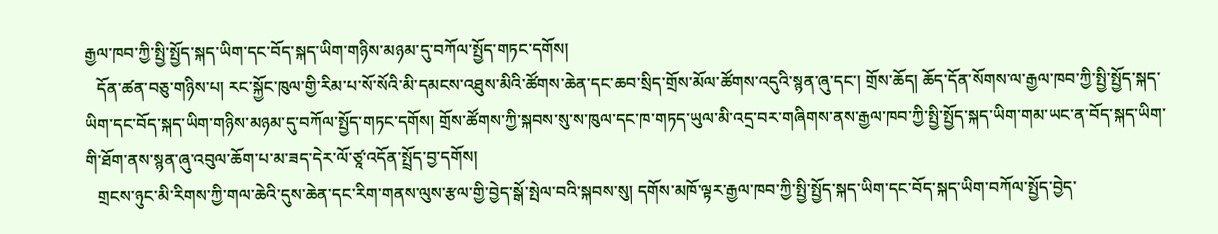རྒྱལ་ཁབ་ཀྱི་སྤྱི་སྤྱོད་སྐད་ཡིག་དང་བོད་སྐད་ཡིག་གཉིས་མཉམ་དུ་བཀོལ་སྤྱོད་གཏང་དགོས།
   དོན་ཚན་བཅུ་གཉིས་པ། རང་སྐྱོང་ཁུལ་གྱི་རིམ་པ་སོ་སོའི་མི་དམངས་འཐུས་མིའི་ཚོགས་ཆེན་དང་ཆབ་སྲིད་གྲོས་མོལ་ཚོགས་འདུའི་སྙན་ཞུ་དང་། གྲོས་ཆོད། ཆོད་དོན་སོགས་ལ་རྒྱལ་ཁབ་ཀྱི་སྤྱི་སྤྱོད་སྐད་ཡིག་དང་བོད་སྐད་ཡིག་གཉིས་མཉམ་དུ་བཀོལ་སྤྱོད་གཏང་དགོས། གྲོས་ཚོགས་ཀྱི་སྐབས་སུ་ས་ཁུལ་དང་ཁ་གཏད་ཡུལ་མི་འདྲ་བར་གཞིགས་ནས་རྒྱལ་ཁབ་ཀྱི་སྤྱི་སྤྱོད་སྐད་ཡིག་གམ་ཡང་ན་བོད་སྐད་ཡིག་གི་ཐོག་ནས་སྙན་ཞུ་འབུལ་ཆོག་པ་མ་ཟད་དེར་ལོ་ཙཱ་འདོན་སྤྲོད་བྱ་དགོས།
   གྲངས་ཉུང་མི་རིགས་ཀྱི་གལ་ཆེའི་དུས་ཆེན་དང་རིག་གནས་ལུས་རྩལ་གྱི་བྱེད་སྒོ་སྤེལ་བའི་སྐབས་སུ། དགོས་མཁོ་ལྟར་རྒྱལ་ཁབ་ཀྱི་སྤྱི་སྤྱོད་སྐད་ཡིག་དང་བོད་སྐད་ཡིག་བཀོལ་སྤྱོད་བྱེད་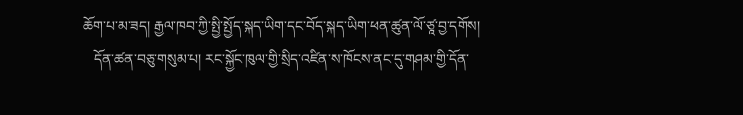ཆོག་པ་མ་ཟད། རྒྱལ་ཁབ་ཀྱི་སྤྱི་སྤྱོད་སྐད་ཡིག་དང་བོད་སྐད་ཡིག་ཕན་ཚུན་ལོ་ཙཱ་བྱ་དགོས།
   དོན་ཚན་བཅུ་གསུམ་པ། རང་སྐྱོང་ཁུལ་གྱི་སྲིད་འཛིན་ས་ཁོངས་ནང་དུ་གཤམ་གྱི་དོན་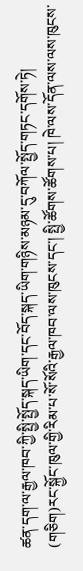ཚན་དག་ལ་རྒྱལ་ཁབ་ཀྱི་སྤྱི་སྤྱོད་སྐད་ཡིག་དང་བོད་སྐད་ཡིག་གཉིས་མཉམ་དུ་བཀོལ་སྤྱོད་གཏང་དགོས་ཏེ།
(གཅིག)རང་སྐྱོང་ཁུལ་གྱི་རིམ་པ་སོ་སོའི་རྒྱལ་ཁབ་ལས་ཁུངས་དང་། སྤྱི་ཚོགས་ཚོགས་པ། ཁེ་ལས་དོན་ལས་ལས་ཁུངས་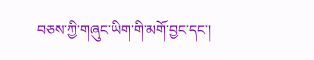བཅས་ཀྱི་གཞུང་ཡིག་གི་མགོ་བྱང་དང་།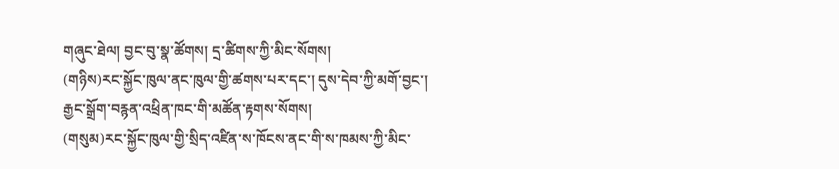གཞུང་ཐེལ། བྱང་བུ་སྣ་ཚོགས། དྲ་ཚིགས་ཀྱི་མིང་སོགས།
(གཉིས)རང་སྐྱོང་ཁུལ་ནང་ཁུལ་གྱི་ཚགས་པར་དང་། དུས་དེབ་ཀྱི་མགོ་བྱང་། རྒྱང་སྒྲོག་བརྙན་འཕྲིན་ཁང་གི་མཚོན་རྟགས་སོགས།
(གསུམ)རང་སྐྱོང་ཁུལ་གྱི་སྲིད་འཛིན་ས་ཁོངས་ནང་གི་ས་ཁམས་ཀྱི་མིང་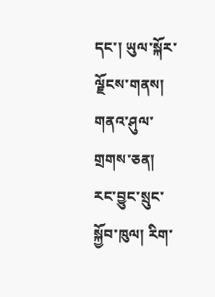དང་། ཡུལ་སྐོར་ལྗོངས་གནས། གནའ་ཤུལ་གྲགས་ཅན། རང་བྱུང་སྲུང་སྐྱོབ་ཁུལ། རིག་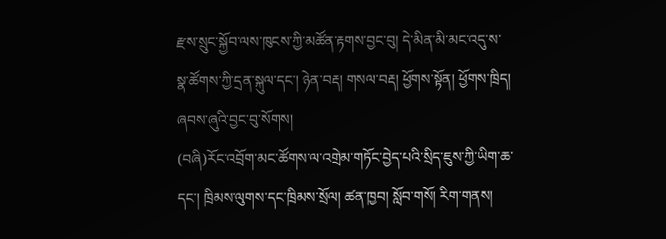རྫས་སྲུང་སྐྱོབ་ལས་ཁུངས་ཀྱི་མཚོན་རྟགས་བྱང་བུ། དེ་མིན་མི་མང་འདུ་ས་སྣ་ཚོགས་ཀྱི་དྲན་སྐུལ་དང་། ཉེན་བརྡ། གསལ་བརྡ། ཕྱོགས་སྟོན། ཕྱོགས་ཁྲིད། ཞབས་ཞུའི་བྱང་བུ་སོགས།
(བཞི)རོང་འབྲོག་མང་ཚོགས་ལ་འགྲེམ་གཏོང་བྱེད་པའི་སྲིད་ཇུས་ཀྱི་ཡིག་ཆ་དང་། ཁྲིམས་ལུགས་དང་ཁྲིམས་སྲོལ། ཚན་ཁྱབ། སློབ་གསོ། རིག་གནས།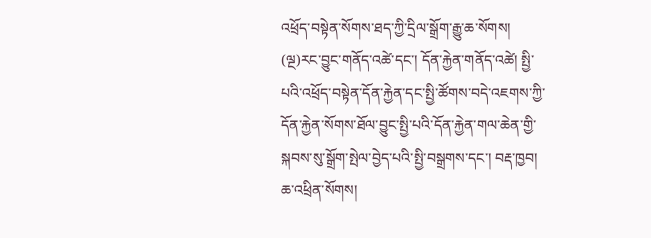འཕྲོད་བསྟེན་སོགས་ཐད་ཀྱི་དྲིལ་སྒྲོག་རྒྱུ་ཆ་སོགས།
(ལྔ)རང་བྱུང་གནོད་འཚེ་དང་། དོན་རྐྱེན་གནོད་འཚེ། སྤྱི་པའི་འཕྲོད་བསྟེན་དོན་རྐྱེན་དང་སྤྱི་ཚོགས་བདེ་འཇགས་ཀྱི་དོན་རྐྱེན་སོགས་ཐོལ་བྱུང་སྤྱི་པའི་དོན་རྐྱེན་གལ་ཆེན་གྱི་སྐབས་སུ་སྒྲོག་སྤེལ་བྱེད་པའི་སྤྱི་བསྒྲགས་དང་། བརྡ་ཁྱབ། ཆ་འཕྲིན་སོགས།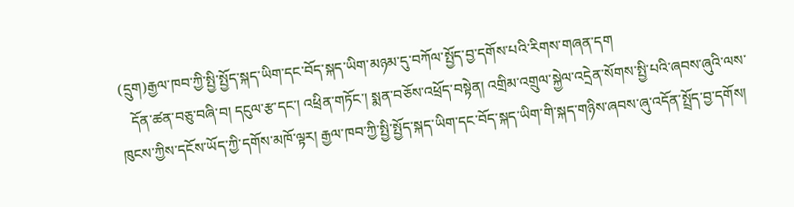(དྲུག)རྒྱལ་ཁབ་ཀྱི་སྤྱི་སྤྱོད་སྐད་ཡིག་དང་བོད་སྐད་ཡིག་མཉམ་དུ་བཀོལ་སྤྱོད་བྱ་དགོས་པའི་རིགས་གཞན་དག
   དོན་ཚན་བཅུ་བཞི་བ། དངུལ་རྩ་དང་། འཕྲིན་གཏོང་། སྨན་བཅོས་འཕྲོད་བསྟེན། འགྲིམ་འགྲུལ་སྐྱེལ་འདྲེན་སོགས་སྤྱི་པའི་ཞབས་ཞུའི་ལས་ཁུངས་ཀྱིས་དངོས་ཡོད་ཀྱི་དགོས་མཁོ་ལྟར། རྒྱལ་ཁབ་ཀྱི་སྤྱི་སྤྱོད་སྐད་ཡིག་དང་བོད་སྐད་ཡིག་གི་སྐད་གཉིས་ཞབས་ཞུ་འདོན་སྤྲོད་བྱ་དགོས།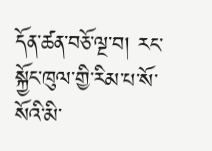དོན་ཚན་བཅོ་ལྔ་བ། རང་སྐྱོང་ཁུལ་གྱི་རིམ་པ་སོ་སོའི་མི་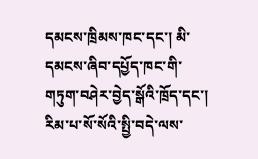དམངས་ཁྲིམས་ཁང་དང་། མི་དམངས་ཞིབ་དཔྱོད་ཁང་གི་གཏུག་བཤེར་བྱེད་སྒོའི་ཁྲོད་དང་། རིམ་པ་སོ་སོའི་སྤྱི་བདེ་ལས་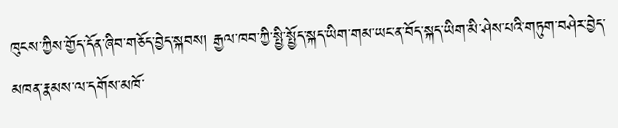ཁུངས་ཀྱིས་གྱོད་དོན་ཞིབ་གཅོད་བྱེད་སྐབས། རྒྱལ་ཁབ་ཀྱི་སྤྱི་སྤྱོད་སྐད་ཡིག་གམ་ཡང་ན་བོད་སྐད་ཡིག་མི་ཤེས་པའི་གཏུག་བཤེར་བྱེད་མཁན་རྣམས་ལ་དགོས་མཁོ་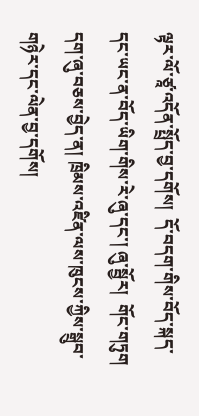ལྟར་ལོ་ཙཱ་འདོན་སྤྲོད་བྱ་དགོས།  དོ་བདག་གིས་བོད་སྐད་དང་ཡང་ན་བོད་ཡིག་གིས་རེ་ཞུ་དང་། ཞུ་སྦྱོར།  གོང་གཏུག དག་ཞུ་བཅས་བྱེད་ན། ཁྲིམས་འཛིན་ལས་ཁུངས་ཀྱིས་སྒྲུབ་གཉེར་དང་ལེན་བྱ་དགོས།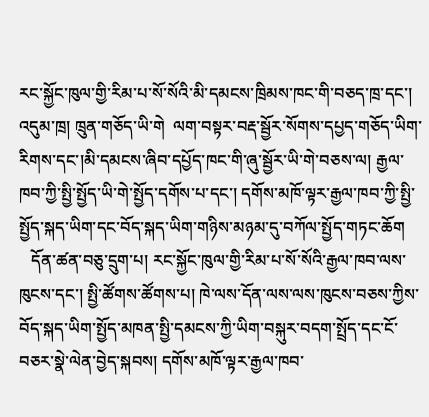རང་སྐྱོང་ཁུལ་གྱི་རིམ་པ་སོ་སོའི་མི་དམངས་ཁྲིམས་ཁང་གི་བཅད་ཁྲ་དང་། འདུམ་ཁྲ། ཁྲུན་གཅོད་ཡི་གེ  ལག་བསྟར་བརྡ་སྦྱོར་སོགས་དཔྱད་གཅོད་ཡིག་རིགས་དང་།མི་དམངས་ཞིབ་དཔྱོད་ཁང་གི་ཞུ་སྦྱོར་ཡི་གེ་བཅས་ལ། རྒྱལ་ཁབ་ཀྱི་སྤྱི་སྤྱོད་ཡི་གེ་སྤྱོད་དགོས་པ་དང་། དགོས་མཁོ་ལྟར་རྒྱལ་ཁབ་ཀྱི་སྤྱི་སྤྱོད་སྐད་ཡིག་དང་བོད་སྐད་ཡིག་གཉིས་མཉམ་དུ་བཀོལ་སྤྱོད་གཏང་ཆོག
   དོན་ཚན་བཅུ་དྲུག་པ། རང་སྐྱོང་ཁུལ་གྱི་རིམ་པ་སོ་སོའི་རྒྱལ་ཁབ་ལས་ཁུངས་དང་། སྤྱི་ཚོགས་ཚོགས་པ། ཁེ་ལས་དོན་ལས་ལས་ཁུངས་བཅས་ཀྱིས་བོད་སྐད་ཡིག་སྤྱོད་མཁན་སྤྱི་དམངས་ཀྱི་ཡིག་བསྐུར་བདག་སྤྲོད་དང་ངོ་བཅར་སྣེ་ལེན་བྱེད་སྐབས། དགོས་མཁོ་ལྟར་རྒྱལ་ཁབ་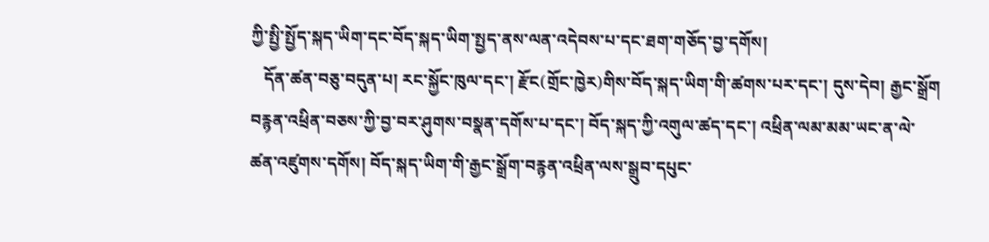ཀྱི་སྤྱི་སྤྱོད་སྐད་ཡིག་དང་བོད་སྐད་ཡིག་སྤྱད་ནས་ལན་འདེབས་པ་དང་ཐག་གཅོད་བྱ་དགོས།
   དོན་ཚན་བཅུ་བདུན་པ། རང་སྐྱོང་ཁུལ་དང་། རྫོང(གྲོང་ཁྱེར)གིས་བོད་སྐད་ཡིག་གི་ཚགས་པར་དང་། དུས་དེབ། རྒྱང་སྒྲོག བརྙན་འཕྲིན་བཅས་ཀྱི་བྱ་བར་ཤུགས་བསྣན་དགོས་པ་དང་། བོད་སྐད་ཀྱི་འགུལ་ཚད་དང་། འཕྲིན་ལམ་མམ་ཡང་ན་ལེ་ཚན་འཛུགས་དགོས། བོད་སྐད་ཡིག་གི་རྒྱང་སྒྲོག་བརྙན་འཕྲིན་ལས་སྒྲུབ་དཔུང་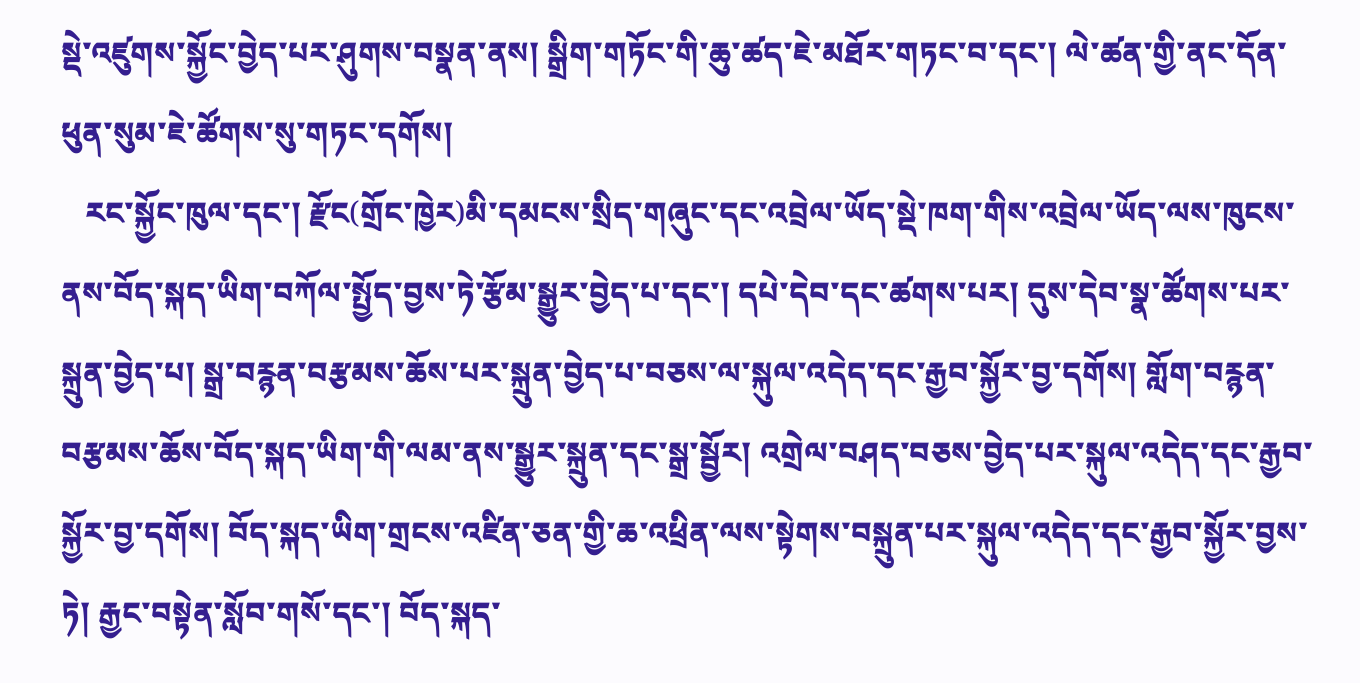སྡེ་འཛུགས་སྐྱོང་བྱེད་པར་ཤུགས་བསྣན་ནས། སྒྲིག་གཏོང་གི་ཆུ་ཚད་ཇེ་མཐོར་གཏང་བ་དང་། ལེ་ཚན་གྱི་ནང་དོན་ཕུན་སུམ་ཇེ་ཚོགས་སུ་གཏང་དགོས།
   རང་སྐྱོང་ཁུལ་དང་། རྫོང(གྲོང་ཁྱེར)མི་དམངས་སྲིད་གཞུང་དང་འབྲེལ་ཡོད་སྡེ་ཁག་གིས་འབྲེལ་ཡོད་ལས་ཁུངས་ནས་བོད་སྐད་ཡིག་བཀོལ་སྤྱོད་བྱས་ཏེ་རྩོམ་སྒྱུར་བྱེད་པ་དང་། དཔེ་དེབ་དང་ཚགས་པར། དུས་དེབ་སྣ་ཚོགས་པར་སྐྲུན་བྱེད་པ། སྒྲ་བརྙན་བརྩམས་ཆོས་པར་སྐྲུན་བྱེད་པ་བཅས་ལ་སྐུལ་འདེད་དང་རྒྱབ་སྐྱོར་བྱ་དགོས། གློག་བརྙན་བརྩམས་ཆོས་བོད་སྐད་ཡིག་གི་ལམ་ནས་སྒྱུར་སྐྲུན་དང་སྒྲ་སྦྱོར། འགྲེལ་བཤད་བཅས་བྱེད་པར་སྐུལ་འདེད་དང་རྒྱབ་སྐྱོར་བྱ་དགོས། བོད་སྐད་ཡིག་གྲངས་འཛིན་ཅན་གྱི་ཆ་འཕྲིན་ལས་སྟེགས་བསྐྲུན་པར་སྐུལ་འདེད་དང་རྒྱབ་སྐྱོར་བྱས་ཏེ། རྒྱང་བསྟེན་སློབ་གསོ་དང་། བོད་སྐད་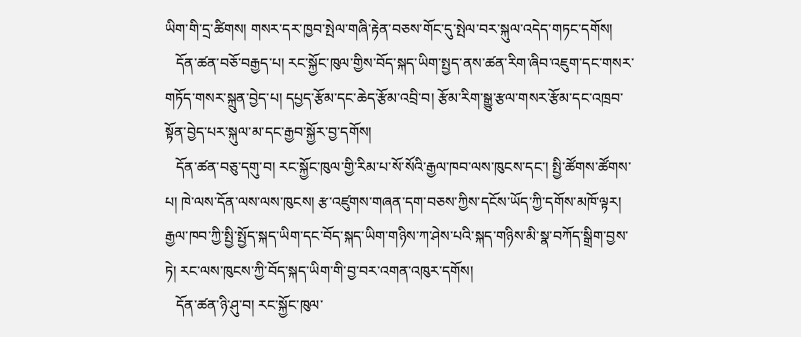ཡིག་གི་དྲ་ཚིགས། གསར་དར་ཁྱབ་སྤེལ་གཞི་རྟེན་བཅས་གོང་དུ་སྤེལ་བར་སྐུལ་འདེད་གཏང་དགོས།
   དོན་ཚན་བཅོ་བརྒྱད་པ། རང་སྐྱོང་ཁུལ་གྱིས་བོད་སྐད་ཡིག་སྤྱད་ནས་ཚན་རིག་ཞིབ་འཇུག་དང་གསར་གཏོད་གསར་སྐྲུན་བྱེད་པ། དཔྱད་རྩོམ་དང་ཆེད་རྩོམ་འབྲི་བ། རྩོམ་རིག་སྒྱུ་རྩལ་གསར་རྩོམ་དང་འཁྲབ་སྟོན་བྱེད་པར་སྐུལ་མ་དང་རྒྱབ་སྐྱོར་བྱ་དགོས།
   དོན་ཚན་བཅུ་དགུ་བ། རང་སྐྱོང་ཁུལ་གྱི་རིམ་པ་སོ་སོའི་རྒྱལ་ཁབ་ལས་ཁུངས་དང་། སྤྱི་ཚོགས་ཚོགས་པ། ཁེ་ལས་དོན་ལས་ལས་ཁུངས། རྩ་འཛུགས་གཞན་དག་བཅས་ཀྱིས་དངོས་ཡོད་ཀྱི་དགོས་མཁོ་ལྟར། རྒྱལ་ཁབ་ཀྱི་སྤྱི་སྤྱོད་སྐད་ཡིག་དང་བོད་སྐད་ཡིག་གཉིས་ཀ་ཤེས་པའི་སྐད་གཉིས་མི་སྣ་བཀོད་སྒྲིག་བྱས་ཏེ། རང་ལས་ཁུངས་ཀྱི་བོད་སྐད་ཡིག་གི་བྱ་བར་འགན་འཁུར་དགོས།
   དོན་ཚན་ཉི་ཤུ་བ། རང་སྐྱོང་ཁུལ་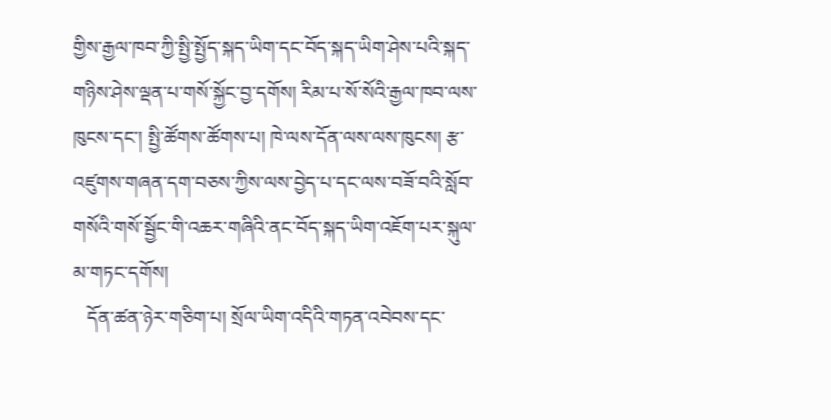གྱིས་རྒྱལ་ཁབ་ཀྱི་སྤྱི་སྤྱོད་སྐད་ཡིག་དང་བོད་སྐད་ཡིག་ཤེས་པའི་སྐད་གཉིས་ཤེས་ལྡན་པ་གསོ་སྐྱོང་བྱ་དགོས། རིམ་པ་སོ་སོའི་རྒྱལ་ཁབ་ལས་ཁུངས་དང་། སྤྱི་ཚོགས་ཚོགས་པ། ཁེ་ལས་དོན་ལས་ལས་ཁུངས། རྩ་འཛུགས་གཞན་དག་བཅས་ཀྱིས་ལས་བྱེད་པ་དང་ལས་བཟོ་བའི་སློབ་གསོའི་གསོ་སྦྱོང་གི་འཆར་གཞིའི་ནང་བོད་སྐད་ཡིག་འཇོག་པར་སྐུལ་མ་གཏང་དགོས།
   དོན་ཚན་ཉེར་གཅིག་པ། སྲོལ་ཡིག་འདིའི་གཏན་འབེབས་དང་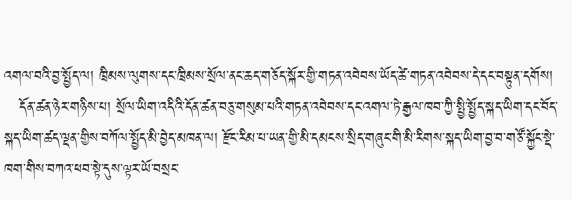འགལ་བའི་བྱ་སྤྱོད་ལ། ཁྲིམས་ལུགས་དང་ཁྲིམས་སྲོལ་ནང་ཆད་གཅོད་སྐོར་གྱི་གཏན་འབེབས་ཡོད་ཚེ་གཏན་འབེབས་དེ་དང་བསྟུན་དགོས།
   དོན་ཚན་ཉེར་གཉིས་པ། སྲོལ་ཡིག་འདིའི་དོན་ཚན་བཅུ་གསུམ་པའི་གཏན་འབེབས་དང་འགལ་ཏེ་རྒྱལ་ཁབ་ཀྱི་སྤྱི་སྤྱོད་སྐད་ཡིག་དང་བོད་སྐད་ཡིག་ཚད་ལྡན་གྱིས་བཀོལ་སྤྱོད་མི་བྱེད་མཁན་ལ། རྫོང་རིམ་པ་ཡན་གྱི་མི་དམངས་སྲིད་གཞུང་གི་མི་རིགས་སྐད་ཡིག་བྱ་བ་གཙོ་སྐྱོང་སྡེ་ཁག་གིས་བཀའ་ཕབ་སྟེ་དུས་ལྟར་ཡོ་བསྲང་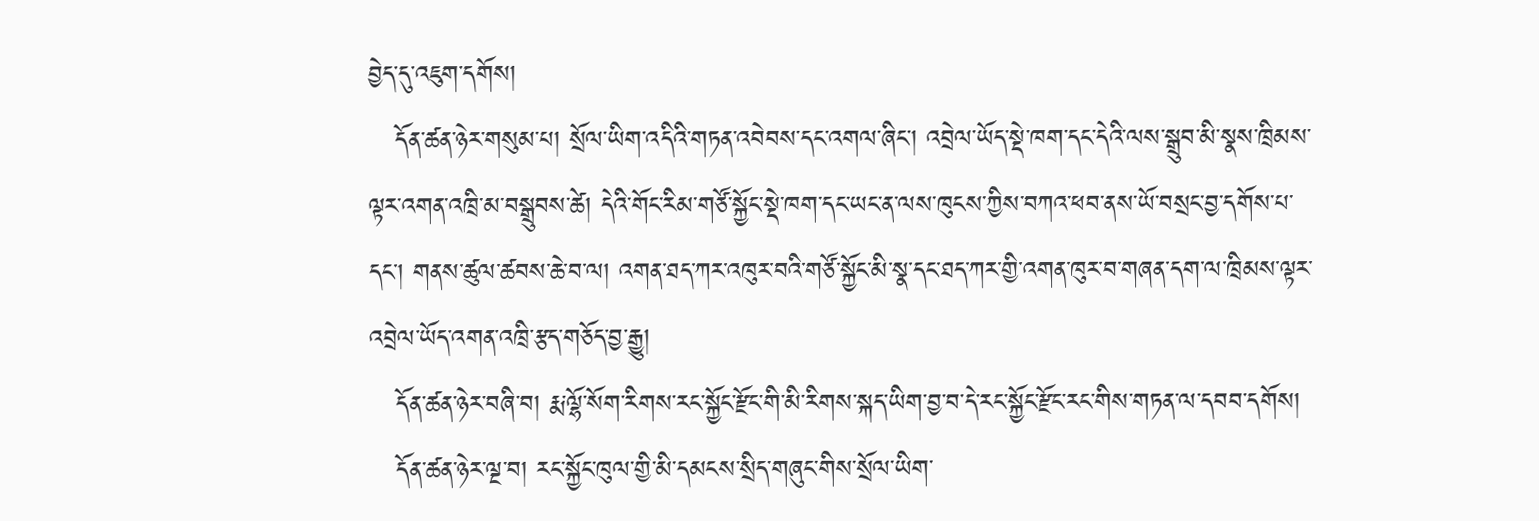བྱེད་དུ་འཇུག་དགོས།
   དོན་ཚན་ཉེར་གསུམ་པ། སྲོལ་ཡིག་འདིའི་གཏན་འབེབས་དང་འགལ་ཞིང་། འབྲེལ་ཡོད་སྡེ་ཁག་དང་དེའི་ལས་སྒྲུབ་མི་སྣས་ཁྲིམས་ལྟར་འགན་འཁྲི་མ་བསྒྲུབས་ཚེ། དེའི་གོང་རིམ་གཙོ་སྐྱོང་སྡེ་ཁག་དང་ཡང་ན་ལས་ཁུངས་ཀྱིས་བཀའ་ཕབ་ནས་ཡོ་བསྲང་བྱ་དགོས་པ་དང་། གནས་ཚུལ་ཚབས་ཆེ་བ་ལ། འགན་ཐད་ཀར་འཁུར་བའི་གཙོ་སྐྱོང་མི་སྣ་དང་ཐད་ཀར་གྱི་འགན་ཁུར་བ་གཞན་དག་ལ་ཁྲིམས་ལྟར་འབྲེལ་ཡོད་འགན་འཁྲི་རྩད་གཅོད་བྱ་རྒྱུ།
   དོན་ཚན་ཉེར་བཞི་བ། རྨ་ལྷོ་སོག་རིགས་རང་སྐྱོང་རྫོང་གི་མི་རིགས་སྐད་ཡིག་བྱ་བ་དེ་རང་སྐྱོང་རྫོང་རང་གིས་གཏན་ལ་དབབ་དགོས།
   དོན་ཚན་ཉེར་ལྔ་བ། རང་སྐྱོང་ཁུལ་གྱི་མི་དམངས་སྲིད་གཞུང་གིས་སྲོལ་ཡིག་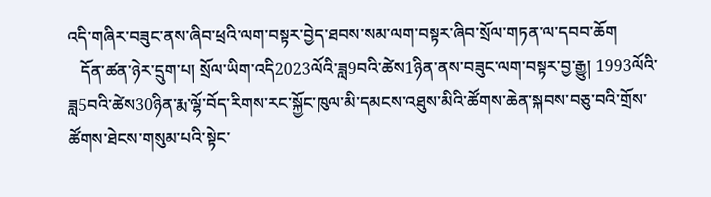འདི་གཞིར་བཟུང་ནས་ཞིབ་ཕྲའི་ལག་བསྟར་བྱེད་ཐབས་སམ་ལག་བསྟར་ཞིབ་སྲོལ་གཏན་ལ་དབབ་ཆོག
   དོན་ཚན་ཉེར་དྲུག་པ། སྲོལ་ཡིག་འདི2023ལོའི་ཟླ9བའི་ཚེས1ཉིན་ནས་བཟུང་ལག་བསྟར་བྱ་རྒྱུ། 1993ལོའི་ཟླ5བའི་ཚེས30ཉིན་རྨ་ལྷོ་བོད་རིགས་རང་སྐྱོང་ཁུལ་མི་དམངས་འཐུས་མིའི་ཚོགས་ཆེན་སྐབས་བཅུ་བའི་གྲོས་ཚོགས་ཐེངས་གསུམ་པའི་སྟེང་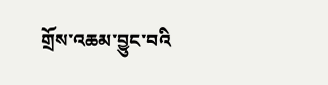གྲོས་འཆམ་བྱུང་བའི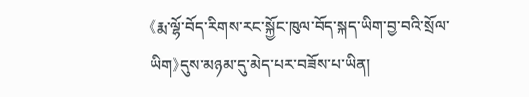《རྨ་ལྷོ་བོད་རིགས་རང་སྐྱོང་ཁུལ་བོད་སྐད་ཡིག་བྱ་བའི་སྲོལ་ཡིག》དུས་མཉམ་དུ་མེད་པར་བཟོས་པ་ཡིན།